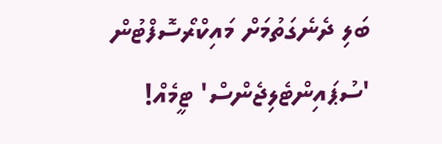ބަލި ދެނެގަތުމަށް މައިކްރޯސޮފްޓުން 'ސުޕައިންޓެލިޖެންސް' ޓީމެއް!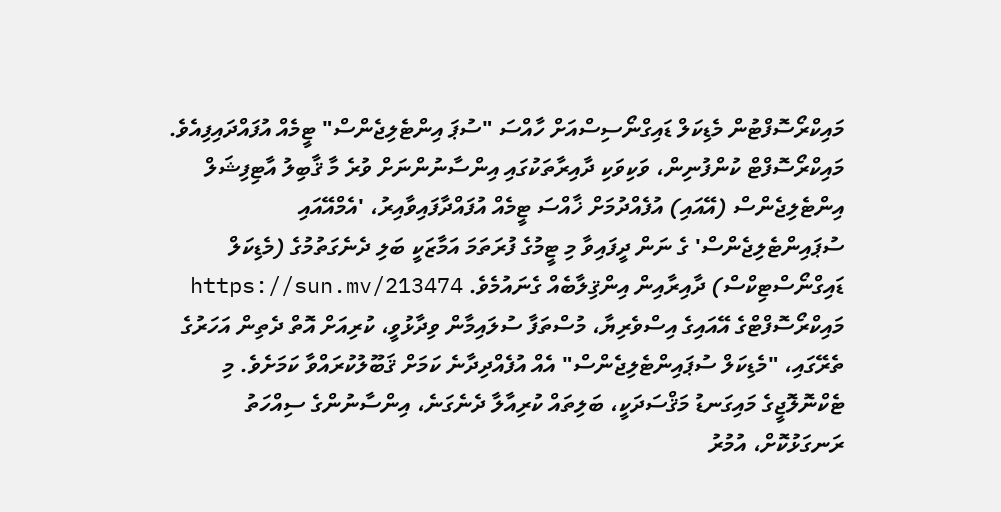މައިކްރޯސޮފްޓުން މެޑިކަލް ޑައިގްނޯސިސްއަށް ހާއްސަ "ސުޕަ އިންޓެލިޖެންސް" ޓީމެއް އުފައްދައިފިއެވެ. މައިކްރޯސޮފްޓް ކުންފުނިން، ވަކިވަކި ދާއިރާތަކުގައި އިންސާނުންނަށް ވުރެ މާ ޤާބިލު އާޓިފިޝަލް އިންޓެލިޖެންސް (އޭއައި) އުފެއްދުމަށް ޚާއްސަ ޓީމެއް އުފައްދާފައިވާއިރު، 'އެމްއޭއައި ސުޕައިންޓެލިޖެންސް' ގެ ނަން ދީފައިވާ މި ޓީމުގެ ފުރަތަމަ އަމާޒަކީ ބަލި ދެނެގަތުމުގެ (މެޑިކަލް ޑައިގްނޯސްޓިކްސް) ދާއިރާއިން އިންޤިލާބެއް ގެނައުމެވެ. https://sun.mv/213474 މައިކްރޯސޮފްޓްގެ އޭއައިގެ އިސްވެރިޔާ، މުސްތަފާ ސުލައިމާން ވިދާޅުވީ، ކުރިއަށް އޮތް ދެތިން އަހަރުގެ ތެރޭގައި، "މެޑިކަލް ސުޕައިންޓެލިޖެންސް" އެއް އުފެއްދިދާނެ ކަމަށް ޤަބޫލުކުރައްވާ ކަމަށެވެ. މި ޓެކްނޮލޮޖީގެ މައިގަނޑު މަޤްސަދަކީ، ބަލިތައް ކުރިއާލާ ދެނެގަނެ، އިންސާނުންގެ ސިއްހަތު ރަނގަޅުކޮށް، އުމުރު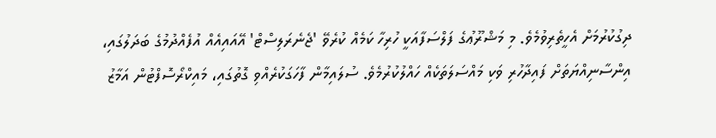ދިގުކުރުމަށް އެހީތެރިވުމެވެ. މި މަޝްރޫޢުގެ ފަލްސަފާއަކީ ހުރިހާ ކަމެއް ކުރެވޭ 'ޖެނެރަލިސްޓް' އޭއައިއެއް އުފެއްދުމުގެ ބަދަލުގައި، އިންސާނިއްޔަތަށް ފައިދާހުރި ވަކި މައްސަލަތަކެއް ހައްލުކުރުމެވެ. ސުލައިމާން ފާހަގަކުރެއްވި ގޮތުގައި، މައިކްރޯސޮފްޓުން އަމާޒު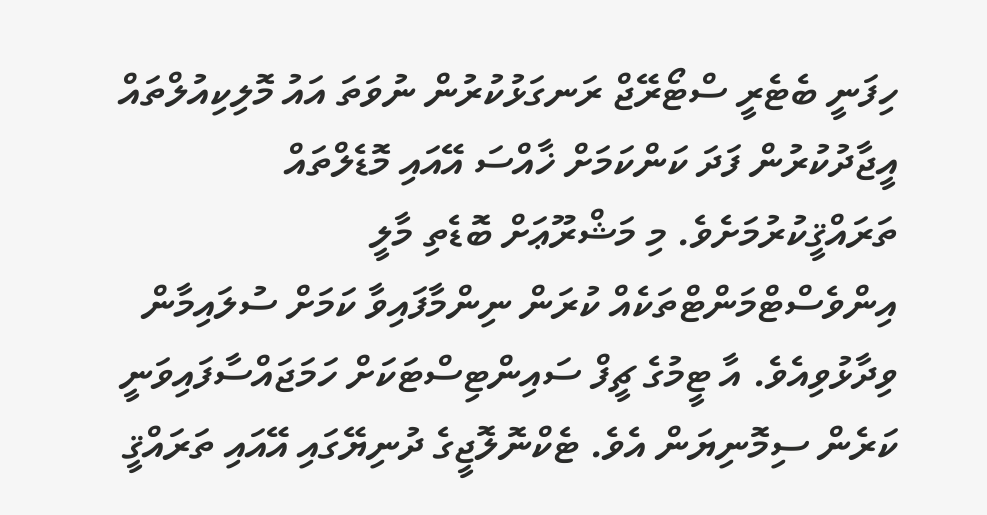ހިފަނީ ބެޓެރީ ސްޓޯރޭޖް ރަނގަޅުކުރުން ނުވަތަ އައު މޮލިކިއުލްތައް އީޖާދުކުރުން ފަދަ ކަންކަމަށް ޚާއްސަ އޭއައި މޮޑެލްތައް ތަރައްޤީކުރުމަށެވެ. މި މަޝްރޫޢަށް ބޮޑެތި މާލީ އިންވެސްޓްމަންޓްތަކެއް ކުރަން ނިންމާފައިވާ ކަމަށް ސުލައިމާން ވިދާޅުވިއެވެ. އާ ޓީމުގެ ޗީފް ސައިންޓިސްޓަކަށް ހަމަޖައްސާފައިވަނީ ކަރެން ސިމޮނިޔަން އެވެ. ޓެކްނޮލޮޖީގެ ދުނިޔޭގައި އޭއައި ތަރައްޤީ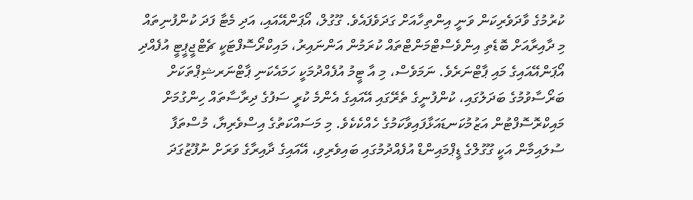ކުރުމުގެ ވާދަވެރިކަން ވަނީ އިންތިހާއަށް ގަދަވެފައެވެ. ގޫގުލް، އޯޕަންއޭއައި، އަދި މެޓާ ފަދަ ކުންފުނިތައް މި ދާއިރާއަށް ބޮޑެތި އިންވެސްޓްމަންޓްތައް ކުރަމުން އަންނައިރު، މައިކްރޯސޮފްޓަކީ ޗެޓްޖީޕީޓީ އުފެއްދި އޯޕަންއޭއައިގެ މައި ޕާޓްނަރެވެ. ނަމަވެސް، މި އާ ޓީމު އުފެއްދުމަކީ ހަމައެކަނި ޕާޓްނަރޝިޕްތަކަށް ބަރޯސާވުމުގެ ބަދަލުގައި، ކުންފުނީގެ ތެރޭގައި އޭއައިގެ އެންމެ ކުރީ ސަފުގެ ދިރާސާތައް ހިންގުމަށް މައިކްރޮސޮފްޓުން އަޒުމުކަނޑައަޅާފައިވާކަމުގެ ހެއްކެކެވެ. މި މަސައްކަތުގެ އިސްވެރިޔާ، މުސްތަފާ ސުލައިމާން އަކީ ގޫގުލްގެ ޑީޕްމައިންޑް އުފެއްދުމުގައި ބައިވެރިވި، އޭއައިގެ ދާއިރާގެ ވަރަށް ނުފޫޒުގަދަ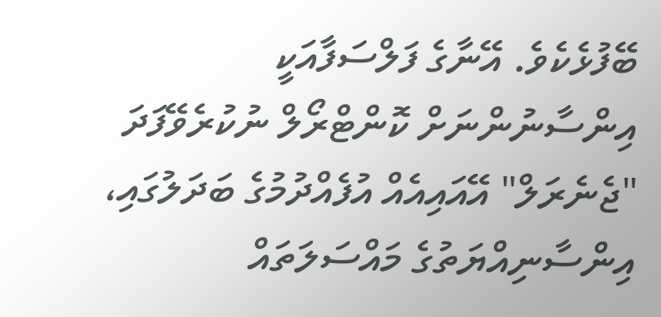ބޭފުޅެކެވެ. އޭނާގެ ފަލްސަފާއަކީ އިންސާނުންނަށް ކޮންޓްރޯލް ނުކުރެވޭފަދަ "ޖެނެރަލް" އޭއައިއެއް އުފެއްދުމުގެ ބަދަލުގައި، އިންސާނިއްޔަތުގެ މައްސަލަތައް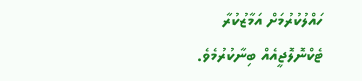ހައްލުކުރުމަށް އަމާޒުކުރާ ޓެކްނޮލޮޖީއެއް ބިނާކުރުމެވެ.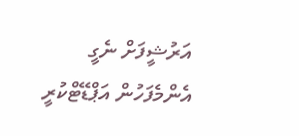އަރުޝީފަށް ނެގީ
އެންމެފަހުން އަޕްޑޭޓްކުރީ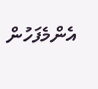އެންމެފަހުން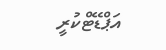އަޕްޑޭޓްކުރީ